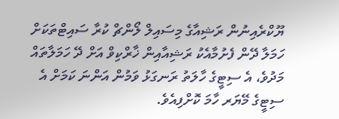ޔޫކްރެއިނުން ރަޝިއާގެ މިސައިލް ލޯންޗް ކުރާ ސައިޓްތަކަށް ހަމަލާ ދޭން ފެށުމާއެކު ރަޝިއާއިން ޚާރްކިވް އަށް ދޭ ހަމަލާތައް މަދުވެ، އެ ސިޓީގެ ހާލަތު ރަނގަޅު ވަމުން އަންނަ ކަމަށް އެ ސިޓީގެ މޭޔަރ ހާމަ ކޮށްފިއެވެ.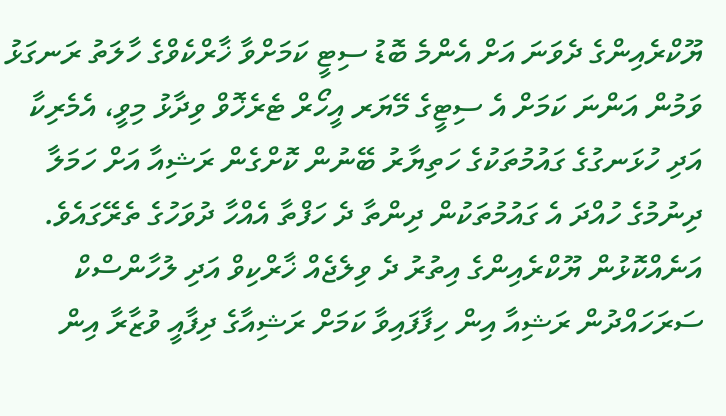ޔޫކްރެއިންގެ ދެވަނަ އަށް އެންމެ ބޮޑު ސިޓީ ކަމަށްވާ ޚާރްކެވްގެ ހާލަތު ރަނގަޅު ވަމުން އަންނަ ކަމަށް އެ ސިޓީގެ މޭޔަރ އީހޯރް ޓެރެޚޮވް ވިދާޅު މިވީ، އެމެރިކާ އަދި ހުޅަނގުގެ ގައުމުތަކުގެ ހަތިޔާރު ބޭނުން ކޮށްގެން ރަޝިއާ އަށް ހަމަލާ ދިނުމުގެ ހުއްދަ އެ ގައުމުތަކުން ދިންތާ ދެ ހަފްތާ އެއްހާ ދުވަހުގެ ތެރޭގައެވެ.
އަނެއްކޮޅުން ޔޫކްރެއިންގެ އިތުރު ދެ ވިލެޖެއް ޚާރްކިވް އަދި ލުހާންސްކް ސަރަހައްދުން ރަޝިއާ އިން ހިފާފައިވާ ކަމަށް ރަޝިއާގެ ދިފާއީ ވުޒާރާ އިން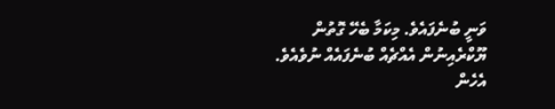ވަނީ ބުނެފައެވެ. މިކަމާ ބެހޭ ގޮތުން ޔޫކްރެއިނުން އެއްޗެއް ބުނެފައެއް ނުވެއެވެ.
އެހެން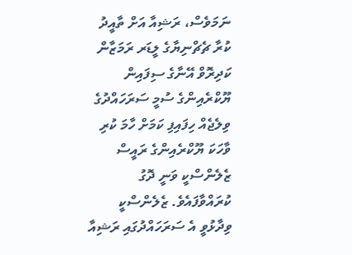ނަމަވެސް، ރަޝިއާ އަށް ތާއީދު ކުރާ ޗެޗްނިޔާގެ ލީޑަރ ރަމަޒާން ކަދިރޮވް އޭނާގެ ސިފައިން ޔޫކްރެއިންގެ ސުމީ ސަރަހައްދުގެ ވިލެޖެއް ހިފައިފި ކަމަށް ހާމަ ކުރި ވާހަކަ ޔޫކްރެއިންގެ ރައީސް ޒެލެންސްކީ ވަނީ ދޮގު ކުރައްވާފައެވެ. ޒެލެންސްކީ ވިދާޅުވީ އެ ސަރަހައްދުގައި ރަޝިއާ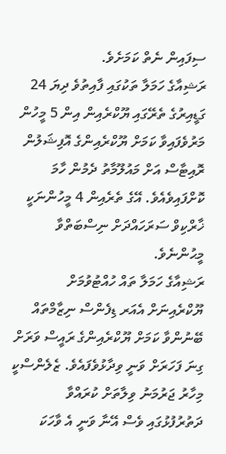ސިފައިން ނެތް ކަމަށެވެ.
ރަޝިއާގެ ހަމަލާ ތަކުގައި ފާއިތުވެ ދިޔަ 24 ގަޑީއިރުގެ ތެރޭގައި ޔޫކްރެއިން އިން 5 މީހުން މަރުވެފައިވާ ކަމަށް ޔޫކްރެއިންގެ އޮފިޝަލުން ރޮއިޓާސް އަށް މައުލޫމާތު ދެމުން ހާމަ ކޮށްފައިވެއެވެ. އޭގެ ތެރެއިން 4 މީހުންނަކީ ޚާރްކިވް ސަރަހައްދަށް ނިސްބަތްވާ މީޙުންނެވެ.
ރަޝިއާގެ ހަމަލާ ތައް ހުއްޓުވުމަށް ޔޫކްރެއިނަށް އެއަރ ޑިފެންސް ނިޒާމްތައް ބޭނުންވާ ކަމަށް ޔޫކްރެއިންގެ ރައީސް ވަރަށް ގިނަ ފަހަރަށް ވަނީ ވިދާޅުވެފައެވެ. ޒެލެންސްކީ މިހާރު ޖަރުމަނު ވިލާތަށް ކުރައްވާ ދަތުރުފުޅުގައި ވެސް އޭނާ ވަނީ އެ ވާހަކަ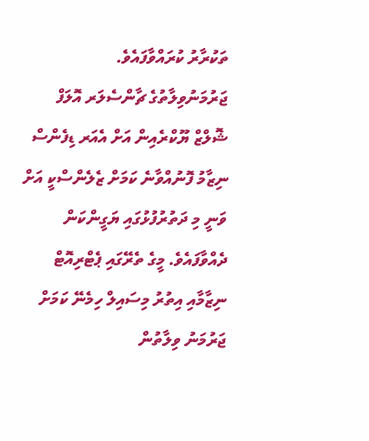ތަކުރާރު ކުރައްވާފައެވެ.
ޖަރުމަނުވިލާތުގެ ޗާންސެލަރ އޮލަފް ޝޮލްޒް ޔޫކްރެއިން އަށް އެއަރ ޑިފެންސް ނިޒާމު ފޮނުއްވާނެ ކަމަށް ޒެލެންސްކީ އަށް ވަނީ މި ދަތުރުފުޅުގައި ޔަގީންކަން ދެއްވާފައެވެ. މީގެ ތެރޭގައި ޕެޓްރިއޮޓް ނިޒާމާއި އިތުރު މިސައިލް ހިމެނޭ ކަމަށް ޖަރުމަނު ވިލާތުން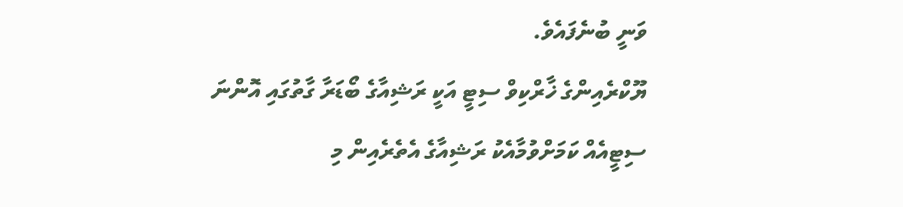ވަނީ ބުނެފައެވެ.
ޔޫކްރެއިންގެ ޚާރްކިވް ސިޓީ އަކީ ރަޝިއާގެ ބޯޑަރާ ގާތުގައި އޮންނަ ސިޓީއެއް ކަމަށްވުމާއެކު ރަޝިއާގެ އެތެރެއިން މި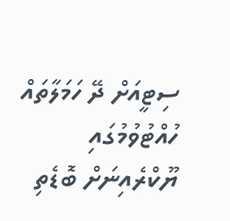ސިޓީއަށް ދޭ ހަމަލާތައް ހުއްޓުވުމުގައި ޔޫކްރެއިނަށް ބޮޑެތި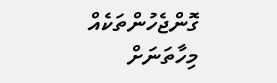ގޮންޖެހުންތަކެއް މިހާތަނަށް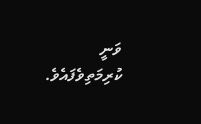ވަނީ ކުރިމަތިވެފައެވެ.